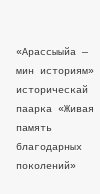«Арассыыйа — мин историям» историческай паарка «Живая память благодарных поколений»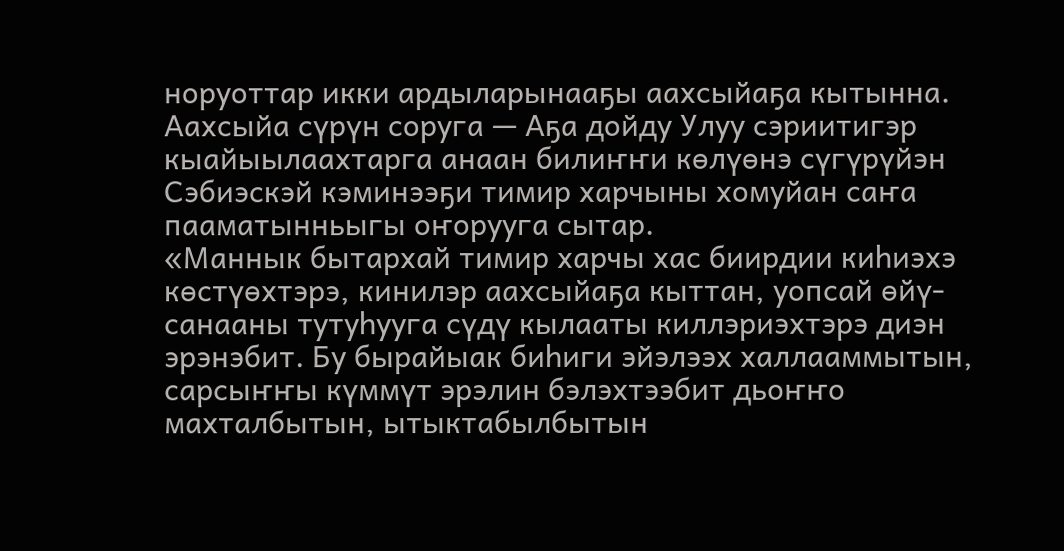норуоттар икки ардыларынааҕы аахсыйаҕа кытынна.
Аахсыйа сүрүн соруга — Аҕа дойду Улуу сэриитигэр кыайыылаахтарга анаан билиҥҥи көлүөнэ сүгүрүйэн Сэбиэскэй кэминээҕи тимир харчыны хомуйан саҥа пааматынньыгы оҥорууга сытар.
«Маннык бытархай тимир харчы хас биирдии киһиэхэ көстүөхтэрэ, кинилэр аахсыйаҕа кыттан, уопсай өйү-санааны тутуһууга сүдү кылааты киллэриэхтэрэ диэн эрэнэбит. Бу бырайыак биһиги эйэлээх халлааммытын, сарсыҥҥы күммүт эрэлин бэлэхтээбит дьоҥҥо махталбытын, ытыктабылбытын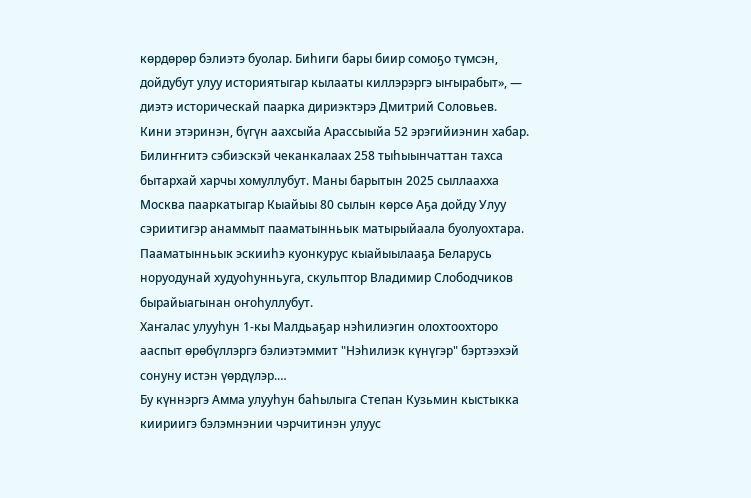көрдөрөр бэлиэтэ буолар. Биһиги бары биир сомоҕо түмсэн, дойдубут улуу историятыгар кылааты киллэрэргэ ыҥырабыт», — диэтэ историческай паарка дириэктэрэ Дмитрий Соловьев. Кини этэринэн, бүгүн аахсыйа Арассыыйа 52 эрэгийиэнин хабар. Билиҥҥитэ сэбиэскэй чеканкалаах 258 тыһыынчаттан тахса бытархай харчы хомуллубут. Маны барытын 2025 сыллаахха Москва пааркатыгар Кыайыы 80 сылын көрсө Аҕа дойду Улуу сэриитигэр анаммыт пааматынньык матырыйаала буолуохтара. Пааматынньык эскииһэ куонкурус кыайыылааҕа Беларусь норуодунай худуоһунньуга, скульптор Владимир Слободчиков бырайыагынан оҥоһуллубут.
Хаҥалас улууһун 1-кы Малдьаҕар нэһилиэгин олохтоохторо ааспыт өрөбүллэргэ бэлиэтэммит "Нэһилиэк күнүгэр" бэртээхэй сонуну истэн үөрдүлэр.…
Бу күннэргэ Амма улууһун баһылыга Степан Кузьмин кыстыкка киириигэ бэлэмнэнии чэрчитинэн улуус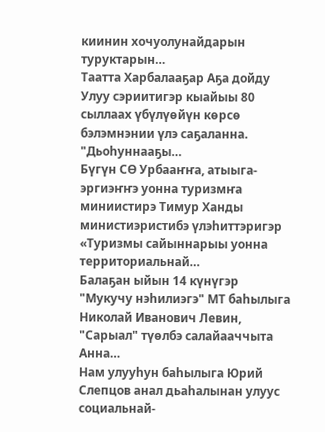киинин хочуолунайдарын туруктарын…
Таатта Харбалааҕар Аҕа дойду Улуу сэриитигэр кыайыы 80 сыллаах үбүлүөйүн көрсө бэлэмнэнии үлэ саҕаланна. "Дьоһуннааҕы…
Бүгүн СӨ Урбааҥҥа, атыыга-эргиэҥҥэ уонна туризмҥа миниистирэ Тимур Ханды министиэристибэ үлэһиттэригэр «Туризмы сайыннарыы уонна территориальнай…
Балаҕан ыйын 14 күнүгэр "Мукучу нэһилиэгэ" МТ баһылыга Николай Иванович Левин, "Сарыал" түөлбэ салайааччыта Анна…
Нам улууһун баһылыга Юрий Слепцов анал дьаһалынан улуус социальнай-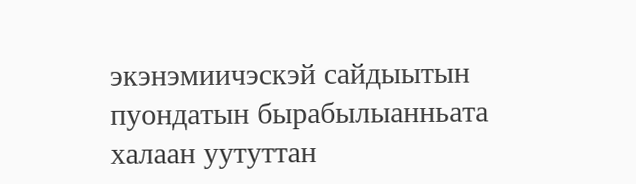экэнэмиичэскэй сайдыытын пуондатын бырабылыанньата халаан уутуттан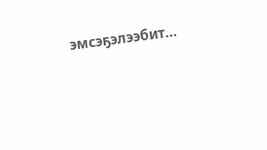эмсэҕэлээбит…